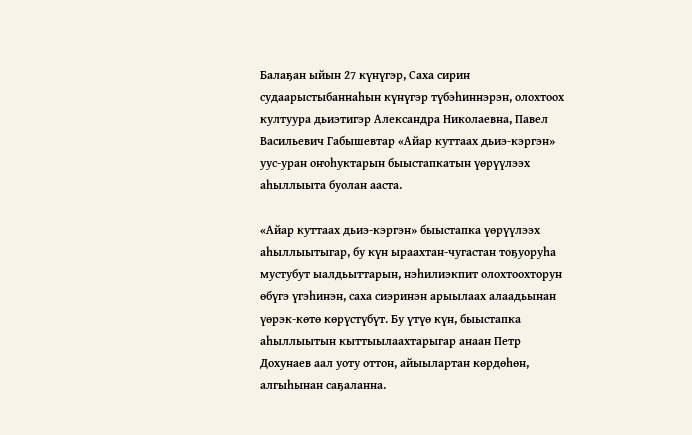Балаҕан ыйын 27 күнүгэр, Саха сирин судаарыстыбаннаһын күнүгэр түбэһиннэрэн, олохтоох култуура дьиэтигэр Александра Николаевна, Павел Васильевич Габышевтар «Айар куттаах дьиэ-кэргэн» уус-уран оҥоһуктарын быыстапкатын үөрүүлээх аһыллыыта буолан ааста.

«Айар куттаах дьиэ-кэргэн» быыстапка үөрүүлээх аһыллыытыгар, бу күн ыраахтан-чугастан тоҕуоруһа мустубут ыалдьыттарын, нэһилиэкпит олохтоохторун өбүгэ үгэһинэн, саха сиэринэн арыылаах алаадьынан үөрэк-көтө көрүстүбүт. Бу үтүө күн, быыстапка аһыллыытын кыттыылаахтарыгар анаан Петр Дохунаев аал уоту оттон, айыылартан көрдөһөн, алгыһынан саҕаланна.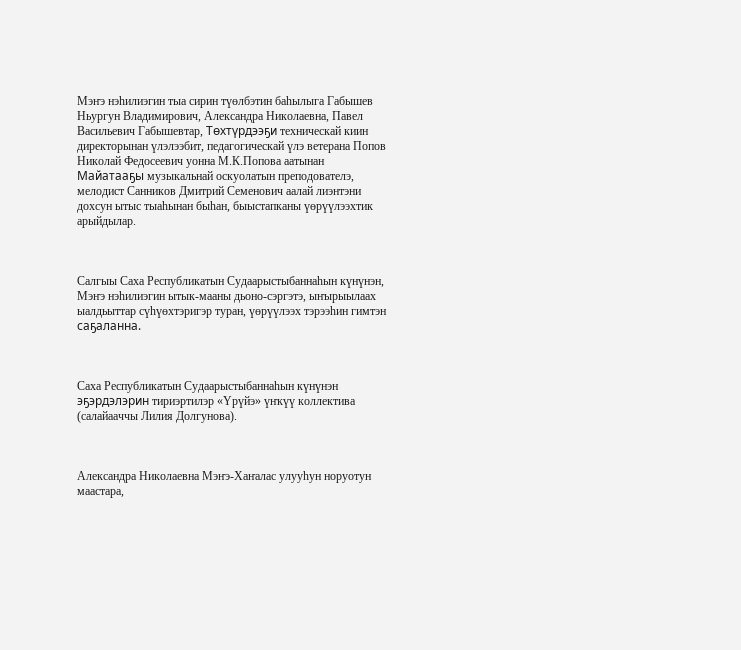Мэҥэ нэһилиэгин тыа сирин түөлбэтин баһылыга Габышев Ньургун Владимирович, Александра Николаевна, Павел Васильевич Габышевтар, Төхтүрдээҕи техническай киин директорынан үлэлээбит, педагогическай үлэ ветерана Попов Николай Федосеевич уонна М.К.Попова аатынан Майатааҕы музыкальнай оскуолатын преподователэ, мелодист Санников Дмитрий Семенович аалай лиэнтэни дохсун ытыс тыаһынан быһан, быыстапканы үөрүүлээхтик арыйдылар.



Салгыы Саха Республикатын Судаарыстыбаннаһын күнүнэн, Мэҥэ нэһилиэгин ытык-мааны дьоно-сэргэтэ, ыҥырыылаах ыалдьыттар сүһүөхтэригэр туран, үөрүүлээх тэрээһин гимтэн саҕаланна.



Саха Республикатын Судаарыстыбаннаһын күнүнэн эҕэрдэлэрин тириэртилэр «Үрүйэ» үҥкүү коллектива (салайааччы Лилия Долгунова).



Александра Николаевна Мэҥэ-Хаҥалас улууһун норуотун маастара,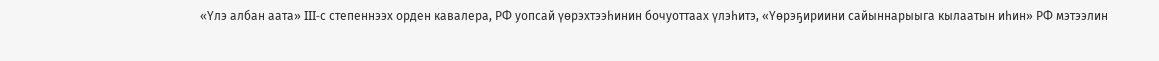«Үлэ албан аата» III-с степеннээх орден кавалера, РФ уопсай үөрэхтээһинин бочуоттаах үлэһитэ, «Үөрэҕириини сайыннарыыга кылаатын иһин» РФ мэтээлин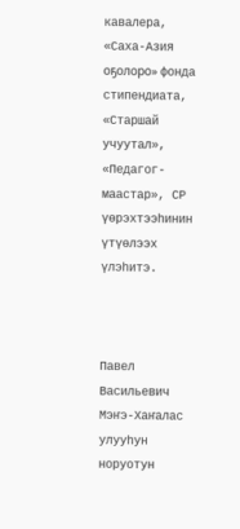кавалера, «Саха-Азия оҕолоро» фонда стипендиата, «Старшай учуутал», «Педагог-маастар», СР үөрэхтээһинин үтүөлээх үлэһитэ.



Павел Васильевич Мэҥэ-Хаҥалас улууһун норуотун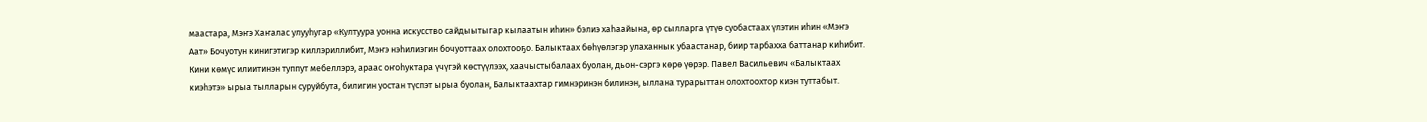маастара, Мэҥэ Хаҥалас улууһугар «Култуура уонна искусство сайдыытыгар кылаатын иһин» бэлиэ хаһаайына, өр сылларга үтүө суобастаах үлэтин иһин «Мэҥэ Аат» Бочуотун кинигэтигэр киллэриллибит, Мэҥэ нэһилиэгин бочуоттаах олохтооҕо. Балыктаах бөһүөлэгэр улаханнык убаастанар, биир тарбахха баттанар киһибит. Кини көмүс илиитинэн туппут мебеллэрэ, араас оҥоһуктара үчүгэй көстүүлээх, хаачыстыбалаах буолан, дьон-сэргэ көрө үөрэр. Павел Васильевич «Балыктаах киэһэтэ» ырыа тылларын суруйбута, билигин уостан түспэт ырыа буолан, Балыктаахтар гимнэринэн билинэн, ыллана турарыттан олохтоохтор киэн туттабыт.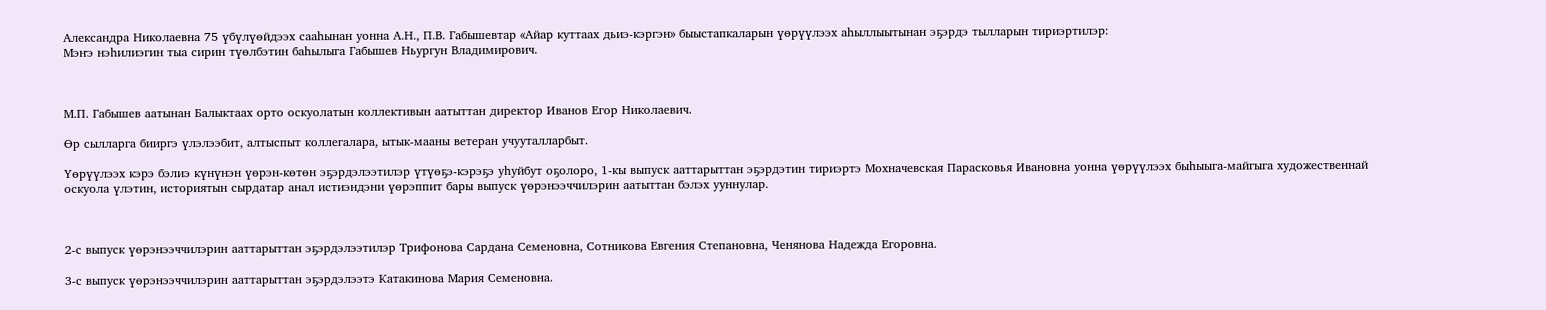Александра Николаевна 75 үбүлүөйдээх сааһынан уонна А.Н., П.В. Габышевтар «Айар куттаах дьиэ-кэргэн» быыстапкаларын үөрүүлээх аһыллыытынан эҕэрдэ тылларын тириэртилэр:
Мэҥэ нэһилиэгин тыа сирин түөлбэтин баһылыга Габышев Ньургун Владимирович.



М.П. Габышев аатынан Балыктаах орто оскуолатын коллективын аатыттан директор Иванов Егор Николаевич.

Өр сылларга бииргэ үлэлээбит, алтыспыт коллегалара, ытык-мааны ветеран учууталларбыт.

Үөрүүлээх кэрэ бэлиэ күнүнэн үөрэн-көтөн эҕэрдэлээтилэр үтүөҕэ-кэрэҕэ уһуйбут оҕолоро, 1-кы выпуск ааттарыттан эҕэрдэтин тириэртэ Мохначевская Парасковья Ивановна уонна үөрүүлээх быһыыга-майгыга художественнай оскуола үлэтин, историятын сырдатар анал истиэндэни үөрэппит бары выпуск үөрэнээччилэрин аатыттан бэлэх ууннулар.



2-с выпуск үөрэнээччилэрин ааттарыттан эҕэрдэлээтилэр Трифонова Сардана Семеновна, Сотникова Евгения Степановна, Ченянова Надежда Егоровна.

3-с выпуск үөрэнээччилэрин ааттарыттан эҕэрдэлээтэ Катакинова Мария Семеновна.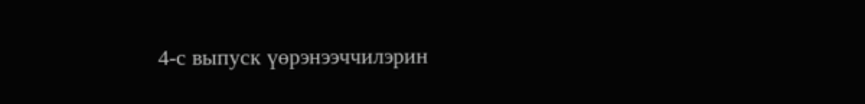4-с выпуск үөрэнээччилэрин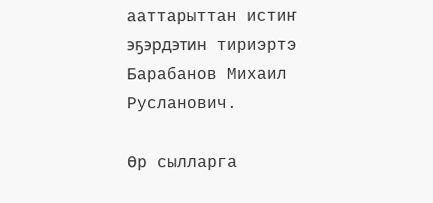ааттарыттан истиҥ эҕэрдэтин тириэртэ Барабанов Михаил Русланович.

Өр сылларга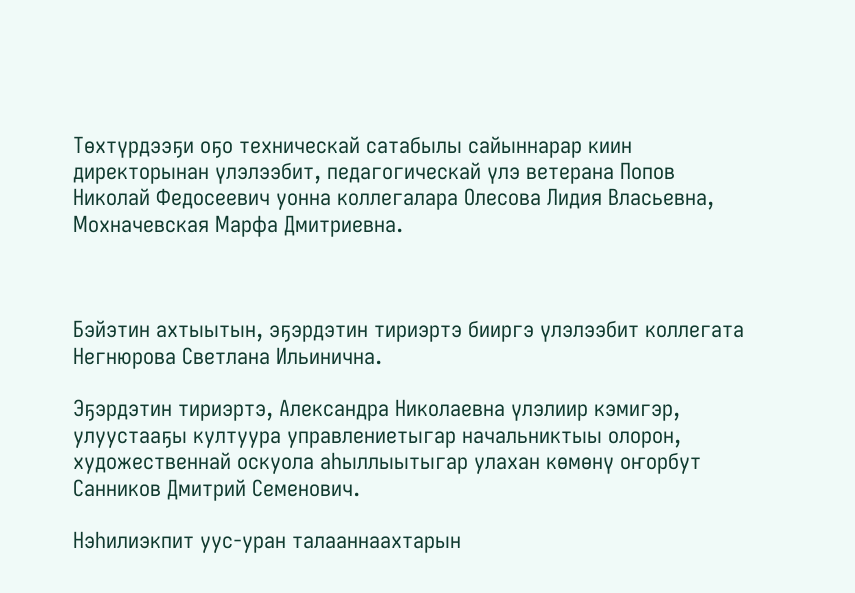Төхтүрдээҕи оҕо техническай сатабылы сайыннарар киин директорынан үлэлээбит, педагогическай үлэ ветерана Попов Николай Федосеевич уонна коллегалара Олесова Лидия Власьевна, Мохначевская Марфа Дмитриевна.



Бэйэтин ахтыытын, эҕэрдэтин тириэртэ бииргэ үлэлээбит коллегата Негнюрова Светлана Ильинична.

Эҕэрдэтин тириэртэ, Александра Николаевна үлэлиир кэмигэр, улуустааҕы култуура управлениетыгар начальниктыы олорон, художественнай оскуола аһыллыытыгар улахан көмөнү оҥорбут Санников Дмитрий Семенович.

Нэһилиэкпит уус-уран талааннаахтарын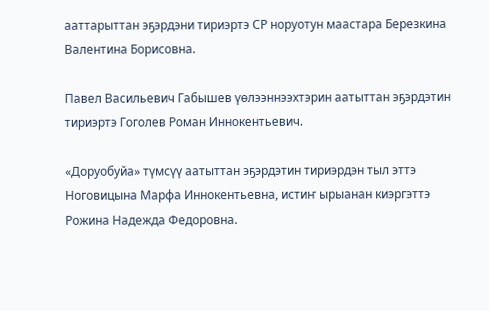ааттарыттан эҕэрдэни тириэртэ СР норуотун маастара Березкина Валентина Борисовна.

Павел Васильевич Габышев үөлээннээхтэрин аатыттан эҕэрдэтин тириэртэ Гоголев Роман Иннокентьевич.

«Доруобуйа» түмсүү аатыттан эҕэрдэтин тириэрдэн тыл эттэ Ноговицына Марфа Иннокентьевна, истиҥ ырыанан киэргэттэ Рожина Надежда Федоровна.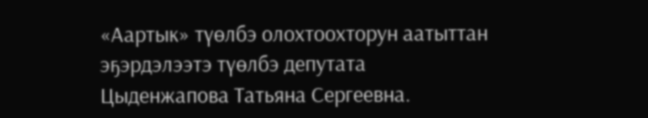«Аартык» түөлбэ олохтоохторун аатыттан эҕэрдэлээтэ түөлбэ депутата Цыденжапова Татьяна Сергеевна.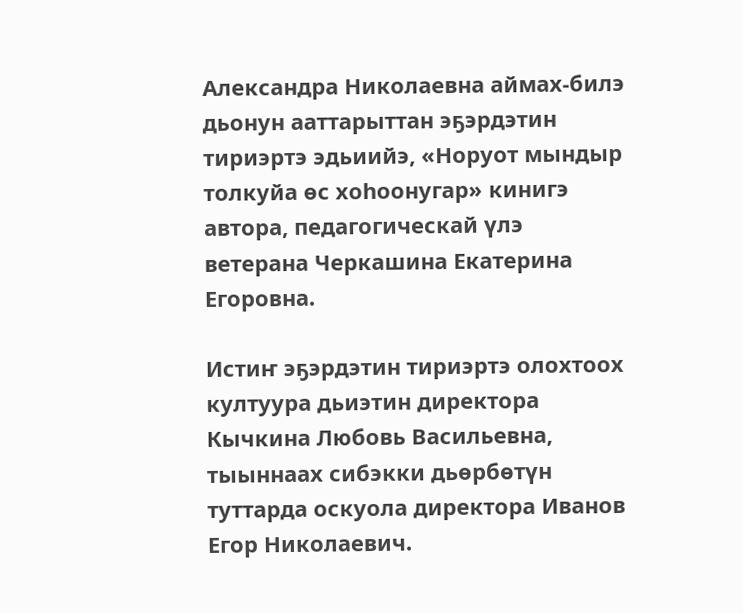Александра Николаевна аймах-билэ дьонун ааттарыттан эҕэрдэтин тириэртэ эдьиийэ, «Норуот мындыр толкуйа өс хоһоонугар» кинигэ автора, педагогическай үлэ ветерана Черкашина Екатерина Егоровна.

Истиҥ эҕэрдэтин тириэртэ олохтоох култуура дьиэтин директора Кычкина Любовь Васильевна, тыыннаах сибэкки дьөрбөтүн туттарда оскуола директора Иванов Егор Николаевич.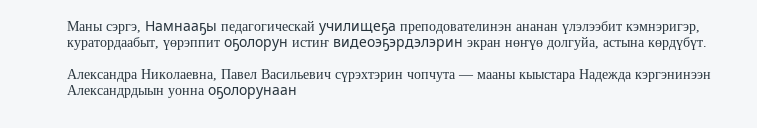Маны сэргэ, Намнааҕы педагогическай училищеҕа преподователинэн ананан үлэлээбит кэмнэригэр, куратордаабыт, үөрэппит оҕолорун истиҥ видеоэҕэрдэлэрин экран нөҥүө долгуйа, астына көрдүбүт.

Александра Николаевна, Павел Васильевич сүрэхтэрин чопчута — мааны кыыстара Надежда кэргэнинээн Александрдыын уонна оҕолорунаан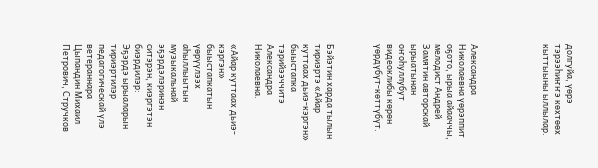долгуйа, үөрэ тэрээһиҥҥэ көхтөөх кыттыыны ыллылар.





Александра Николаевна үөрэппит оҕото, ырыа айааччы, мелодист Андрей Замятин авторскай ырыатынан оҥоһуллубут видеоклибы көрөн үөрдүбүт-көттүбүт.



Бэйэтин харда тылын тириэртэ «Айар куттаах дьиэ-кэргэн» быыстапка тэрийээччитэ Александра Николаевна.

«Айар куттаах дьиэ-кэргэн» быыстапкатын үөрүүлээх аһыллыытын музыкальнай эҕэрдэлэринэн ситэрэн, киэргэтэн биэрдилэр:
Эҕэрдэ ырыаларын тириэртилэр педагогическай үлэ ветераннара Цыпандин Михаил Петрович, Стручков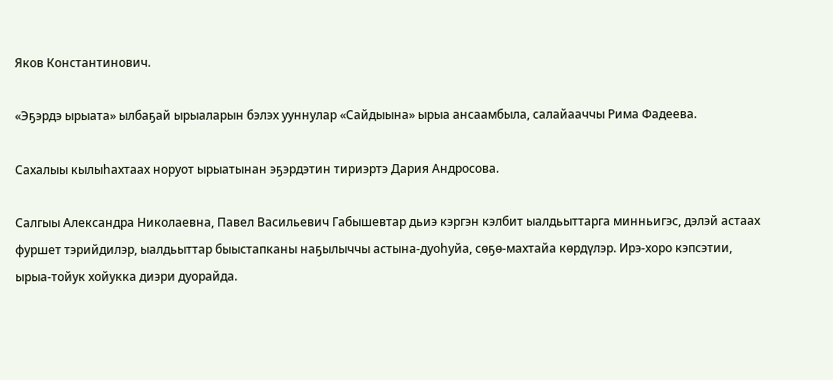Яков Константинович.

«Эҕэрдэ ырыата» ылбаҕай ырыаларын бэлэх ууннулар «Сайдыына» ырыа ансаамбыла, салайааччы Рима Фадеева.

Сахалыы кылыһахтаах норуот ырыатынан эҕэрдэтин тириэртэ Дария Андросова.

Салгыы Александра Николаевна, Павел Васильевич Габышевтар дьиэ кэргэн кэлбит ыалдьыттарга минньигэс, дэлэй астаах фуршет тэрийдилэр, ыалдьыттар быыстапканы наҕылыччы астына-дуоһуйа, сөҕө-махтайа көрдүлэр. Ирэ-хоро кэпсэтии, ырыа-тойук хойукка диэри дуорайда.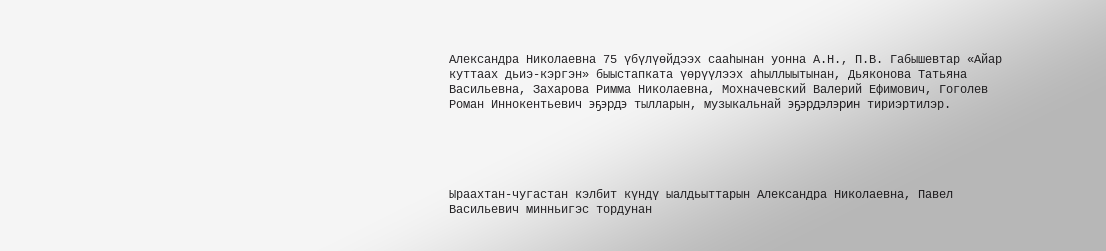Александра Николаевна 75 үбүлүөйдээх сааһынан уонна А.Н., П.В. Габышевтар «Айар куттаах дьиэ-кэргэн» быыстапката үөрүүлээх аһыллыытынан, Дьяконова Татьяна Васильевна, Захарова Римма Николаевна, Мохначевский Валерий Ефимович, Гоголев Роман Иннокентьевич эҕэрдэ тылларын, музыкальнай эҕэрдэлэрин тириэртилэр.





Ыраахтан-чугастан кэлбит күндү ыалдьыттарын Александра Николаевна, Павел Васильевич минньигэс тордунан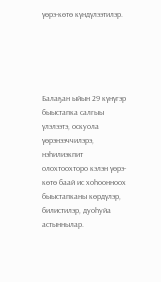үөрэ-көтө күндүлээтилэр.





Балаҕан ыйын 29 күнүгэр быыстапка салгыы үлэлээтэ, оскуола үөрэнээччилэрэ, нэһилиэкпит олохтоохторо кэлэн үөрэ-көтө баай ис хоһоонноох быыстапканы көрдүлэр, билистилэр, дуоһуйа астыннылар.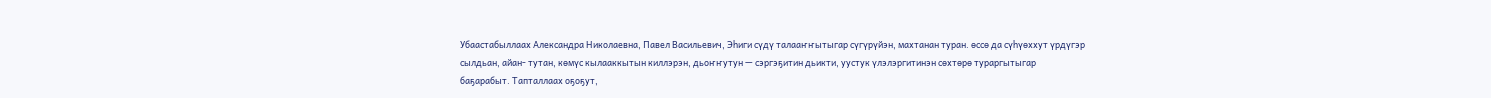Убаастабыллаах Александра Николаевна, Павел Васильевич, Эһиги сүдү талааҥҥытыгар сүгүрүйэн, махтанан туран. өссө да сүһүөххут үрдүгэр сылдьан, айан- тутан, көмүс кылааккытын киллэрэн, дьоҥҥутун — сэргэҕитин дьикти, уустук үлэлэргитинэн сөхтөрө тураргытыгар баҕарабыт. Тапталлаах оҕоҕут,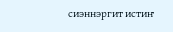сиэннэргит истиҥ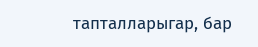тапталларыгар, бар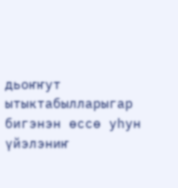дьоҥҥут ытыктабылларыгар бигэнэн өссө уһун үйэлэниҥ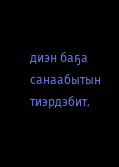диэн баҕа санаабытын тиэрдэбит.